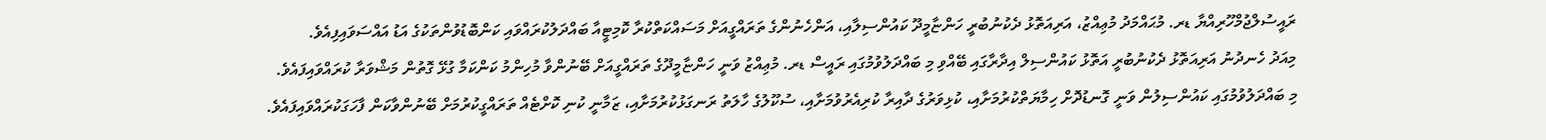ރައީސުލްޖުމްހޫރިއްޔާ ޑރ. މުޙައްމަދު މުޢިއްޒު، އަރިއަތޮޅު ދެކުނުބުރީ ހަންޏާމީދޫ ކައުންސިލާއި، އަންހެނުންގެ ތަރައްގީއަށް މަސައްކަތްކުރާ ކޮމިޓީއާ ބައްދަލުކުރައްވައި ކަންބޮޑުވުންތަކުގެ އަޑު އައްސަވައިފިއެވެ.
މިއަދު ހެނދުނު އަރިއަތޮޅު ދެކުނުބުރީ އަތޮޅު ކައުންސިލް އިދާރާގައި ބޭއްވި މި ބައްދަލުވުމުގައި ރައީސް ޑރ. މުޢިއްޒު ވަނީ ހަންޏާމީދޫގެ ތަރައްގީއަށް ބޭނުންވާ މުހިންމު ކަންކަމާ ގުޅޭ ގޮތުން މަޝްވަރާ ކުރައްވައިފައެވެ.
މި ބައްދަލުވުމުގައި ކައުންސިލުން ވަނީ ގޮނޑުދޮށް ހިމާޔަތްކުރުމަށާއި، ކުޅިވަރުގެ ދާއިރާ ކުރިއެރުވުމަށާއި، ސުކޫލުގެ ހާލަތު ރަނގަޅުކުރުމަށާއި، ޒަމާނީ ކުނި ކޮށްޓެއް ތަރައްގީކުރުމަށް ބޭނުންވާކަން ފާހަގަކުރައްވައިފައެވެ.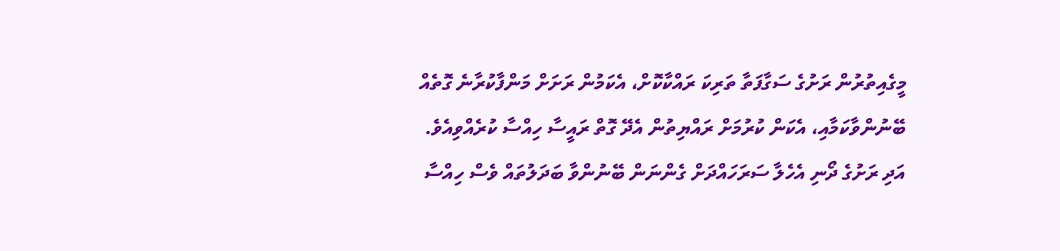މީގެއިތުރުން ރަށުގެ ސަގާފަތާ ތަރިކަ ރައްކާކޮށް، އެކަމުން ރަށަށް މަންފާކުރާނެ ގޮތެއް ބޭނުންވާކަމާއި، އެކަން ކުރުމަށް ރައްޔިތުން އެދޭ ގޮތް ރައީސާ ހިއްސާ ކުރެއްވިއެވެ. އަދި ރަށުގެ ދޯނި އެހެލާ ސަރަހައްދަށް ގެންނަން ބޭނުންވާ ބަދަލުތައް ވެސް ހިއްސާ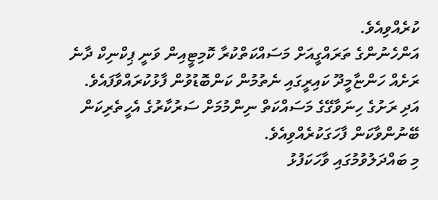ކުރެއްވިއެވެ.
އަންހެނުންގެ ތަރައްގީއަށް މަސައްކަތްކުރާ ކޮމިޓީއިން ވަނީ ޕިކްނިކް ދާނެ ރަށެއް ހަންޏާމީދޫ ކައިރީގައި ނެތުމުން ކަންބޮޑުވުން ފާޅުކުރައްވާފައެވެ. އަދި ރަށުގެ ހިނަވާގޭގެ މަސައްކަތް ނިންމުމަށް ސަރުކާރުގެ އެހީތެރިކަން ބޭނުންވާކަން ފާހަގަކުރެއްވިއެވެ.
މި ބައްދަލުވުމުގައި ވާހަކަފުޅު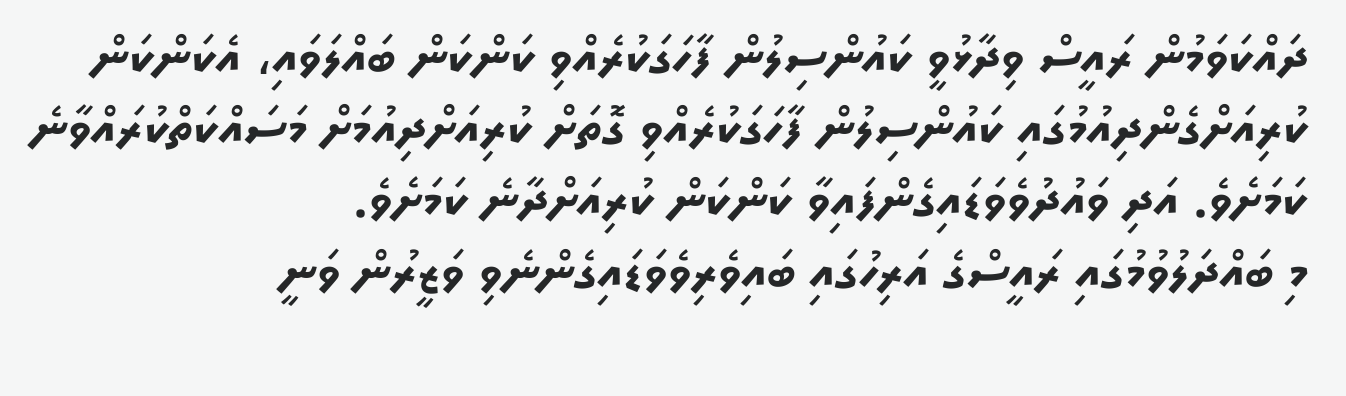ދައްކަވަމުން ރައީސް ވިދާޅުވީ ކައުންސިލުން ފާހަގަކުރެއްވި ކަންކަން ބައްލަވައި، އެކަންކަން ކުރިއަށްގެންދިއުމުގައި ކައުންސިލުން ފާހަގަކުރެއްވި ގޮތަށް ކުރިއަށްދިއުމަށް މަސައްކަތްކުރައްވާނެ ކަމަށެވެ. އަދި ވައުދުވެވަޑައިގެންފައިވާ ކަންކަން ކުރިއަށްދާނެ ކަމަށެވެ.
މި ބައްދަލުވުމުގައި ރައީސްގެ އަރިހުގައި ބައިވެރިވެވަޑައިގެންނެވި ވަޒީރުން ވަނީ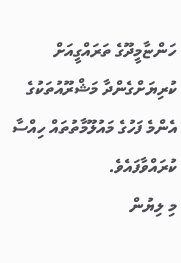ހަންޏާމީދޫގެ ތަރައްގީއަށް ކުރިޔަށްގެންދާ މަޝްރޫއުތަކުގެ އެންމެ ފަހުގެ މައުލޫމާތުތައް ހިއްސާ ކުރައްވާފައެވެ.
މި ލިޔުން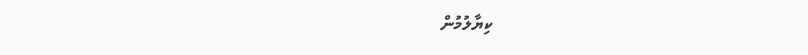ކިޔާލުމުން